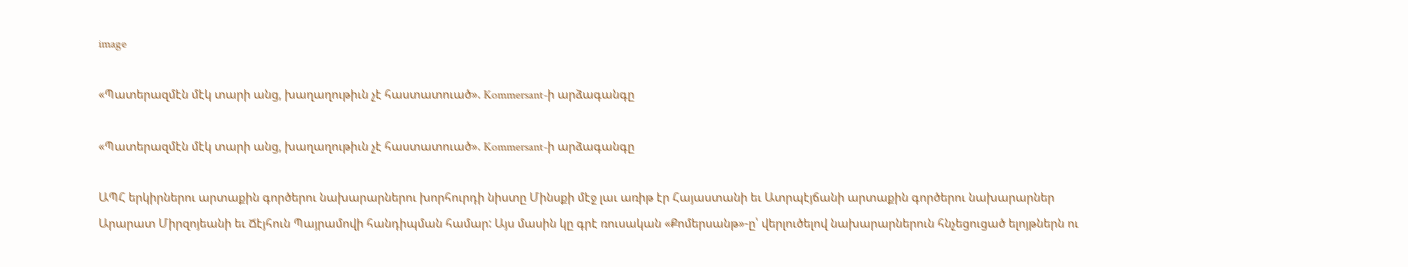image

«Պատերազմէն մէկ տարի անց, խաղաղութիւն չէ հաստատուած». Kommersant-ի արձագանգը

«Պատերազմէն մէկ տարի անց, խաղաղութիւն չէ հաստատուած». Kommersant-ի արձագանգը

ԱՊՀ երկիրներու արտաքին գործերու նախարարներու խորհուրդի նիստը Մինսքի մէջ լաւ առիթ էր Հայաստանի եւ Ատրպէյճանի արտաքին գործերու նախարարներ Արարատ Միրզոյեանի եւ Ճէյհուն Պայրամովի հանդիպման համար: Այս մասին կը գրէ ռուսական «Քոմերսանթ»-ը՝ վերլուծելով նախարարներուն հնչեցուցած ելոյթներն ու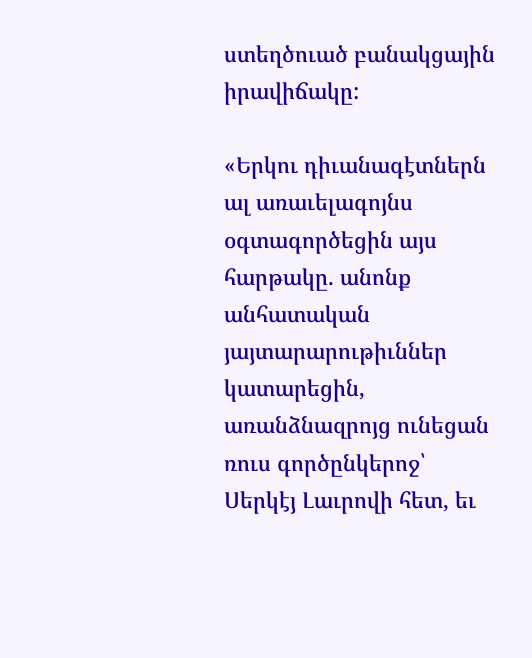ստեղծուած բանակցային իրավիճակը:

«Երկու դիւանագէտներն ալ առաւելագոյնս օգտագործեցին այս հարթակը. անոնք անհատական յայտարարութիւններ կատարեցին, առանձնազրոյց ունեցան ռուս գործընկերոջ՝ Սերկէյ Լաւրովի հետ, եւ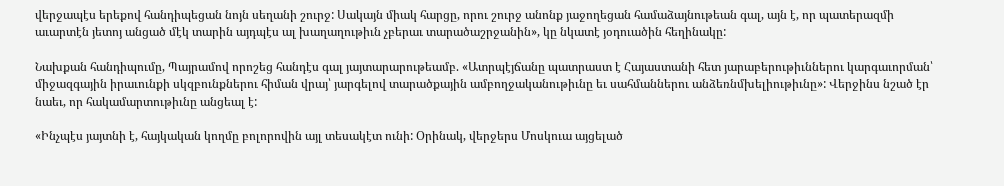վերջապէս երեքով հանդիպեցան նոյն սեղանի շուրջ: Սակայն միակ հարցը, որու շուրջ անոնք յաջողեցան համաձայնութեան գալ, այն է, որ պատերազմի աւարտէն յետոյ անցած մէկ տարին այդպէս ալ խաղաղութիւն չբերաւ տարածաշրջանին», կը նկատէ յօդուածին հեղինակը:

Նախքան հանդիպումը, Պայրամով որոշեց հանդէս գալ յայտարարութեամբ. «Ատրպէյճանը պատրաստ է Հայաստանի հետ յարաբերութիւններու կարգաւորման՝ միջազգային իրաւունքի սկզբունքներու հիման վրայ՝ յարգելով տարածքային ամբողջականութիւնը եւ սահմաններու անձեռնմխելիութիւնը»: Վերջինս նշած էր նաեւ, որ հակամարտութիւնը անցեալ է:

«Ինչպէս յայտնի է, հայկական կողմը բոլորովին այլ տեսակէտ ունի: Օրինակ, վերջերս Մոսկուա այցելած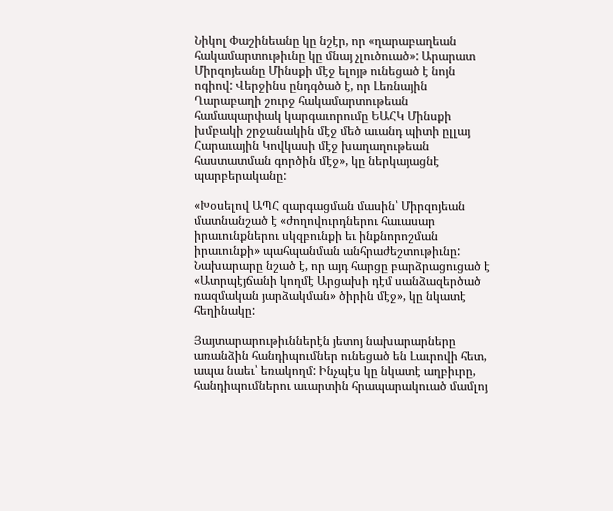Նիկոլ Փաշինեանը կը նշէր, որ «ղարաբաղեան հակամարտութիւնը կը մնայ չլուծուած»: Արարատ Միրզոյեանը Մինսքի մէջ ելոյթ ունեցած է նոյն ոգիով: Վերջինս ընդգծած է, որ Լեռնային Ղարաբաղի շուրջ հակամարտութեան համապարփակ կարգաւորումը ԵԱՀԿ Մինսքի խմբակի շրջանակին մէջ մեծ աւանդ պիտի ըլլայ Հարաւային Կովկասի մէջ խաղաղութեան հաստատման գործին մէջ», կը ներկայացնէ պարբերականը:

«Խօսելով ԱՊՀ զարգացման մասին՝ Միրզոյեան մատնանշած է «ժողովուրդներու հաւասար իրաւունքներու սկզբունքի եւ ինքնորոշման իրաւունքի» պահպանման անհրաժեշտութիւնը: Նախարարը նշած է, որ այդ հարցը բարձրացուցած է «Ատրպէյճանի կողմէ Արցախի դէմ սանձազերծած ռազմական յարձակման» ծիրին մէջ», կը նկատէ հեղինակը:

Յայտարարութիւններէն յետոյ նախարարները առանձին հանդիպումներ ունեցած են Լաւրովի հետ, ապա նաեւ՝ եռակողմ: Ինչպէս կը նկատէ աղբիւրը, հանդիպումներու աւարտին հրապարակուած մամլոյ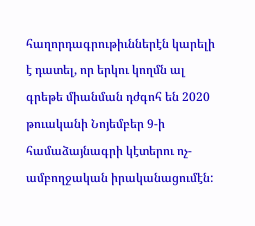հաղորդագրութիւններէն կարելի է դատել, որ երկու կողմն ալ գրեթե միանման դժգոհ են 2020 թուականի Նոյեմբեր 9-ի համաձայնագրի կէտերու ոչ-ամբողջական իրականացումէն: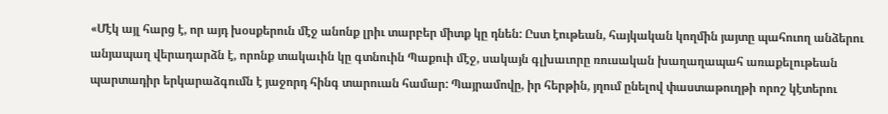«Մէկ այլ հարց է, որ այդ խօսքերուն մէջ անոնք լրիւ տարբեր միտք կը դնեն: Ըստ էութեան, հայկական կողմին յայտը պահուող անձերու անյապաղ վերադարձն է, որոնք տակաւին կը գտնուին Պաքուի մէջ, սակայն գլխաւորը ռուսական խաղաղապահ առաքելութեան պարտադիր երկարաձգումն է յաջորդ հինգ տարուան համար: Պայրամովը, իր հերթին, յղում ընելով փաստաթուղթի որոշ կէտերու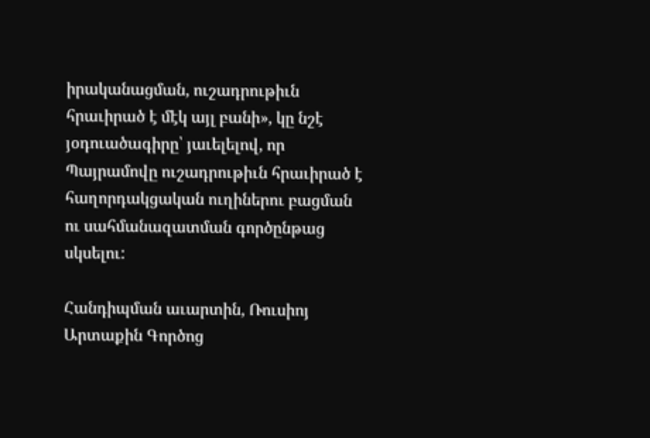իրականացման, ուշադրութիւն հրաւիրած է մէկ այլ բանի», կը նշէ յօդուածագիրը՝ յաւելելով, որ Պայրամովը ուշադրութիւն հրաւիրած է հաղորդակցական ուղիներու բացման ու սահմանազատման գործընթաց սկսելու:

Հանդիպման աւարտին, Ռուսիոյ Արտաքին Գործոց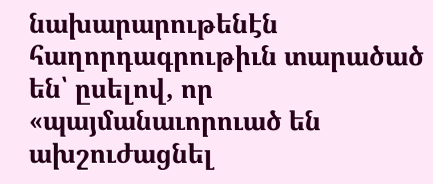նախարարութենէն հաղորդագրութիւն տարածած են՝ ըսելով, որ «պայմանաւորուած են ախշուժացնել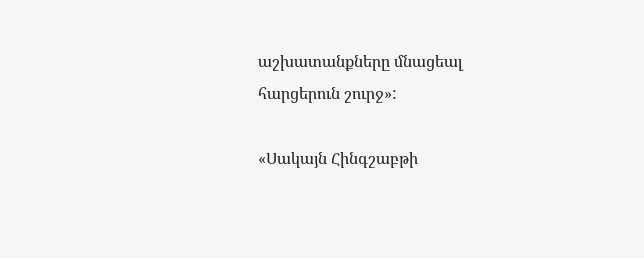աշխատանքները մնացեալ հարցերուն շուրջ»:

«Սակայն Հինգշաբթի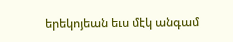երեկոյեան եւս մէկ անգամ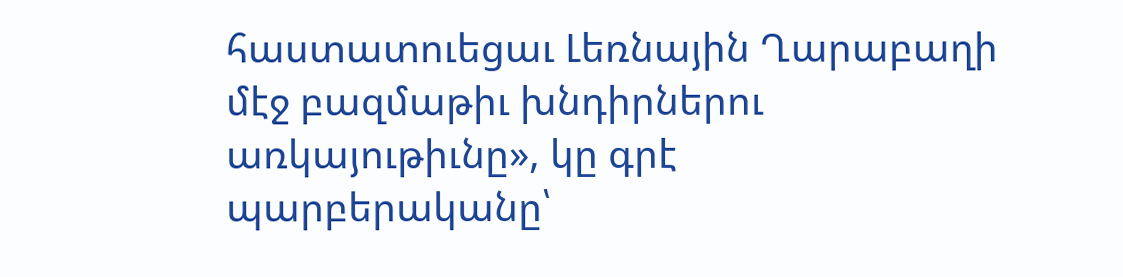հաստատուեցաւ Լեռնային Ղարաբաղի մէջ բազմաթիւ խնդիրներու առկայութիւնը», կը գրէ պարբերականը՝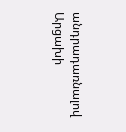անդրադառնալով Արցախի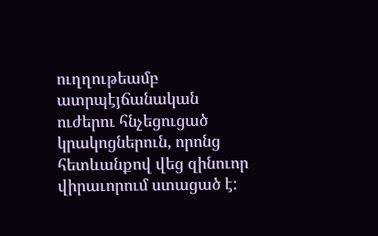ուղղութեամբ ատրպէյճանական ուժերու հնչեցուցած կրակոցներուն, որոնց հետևանքով վեց զինուոր վիրաւորում ստացած է: